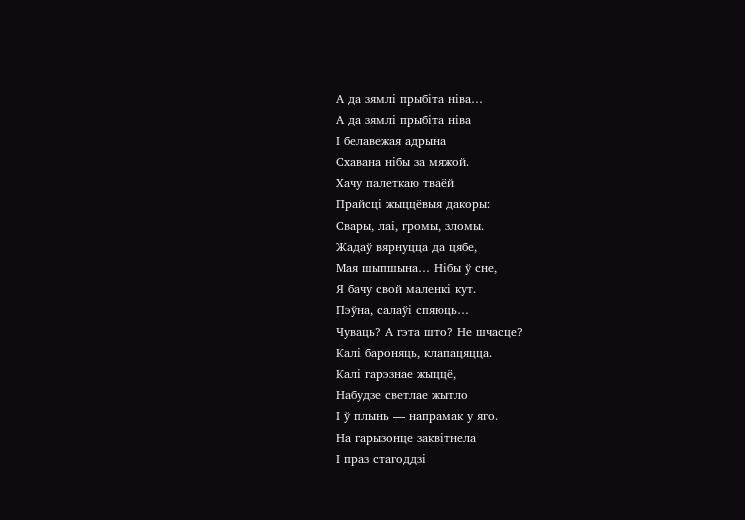А да зямлі прыбіта ніва…
А да зямлі прыбіта ніва
І белавежая адрына
Схавана нібы за мяжой.
Хачу палеткаю тваёй
Прайсці жыццёвыя дакоры:
Свары, лаі, громы, зломы.
Жадаў вярнуцца да цябе,
Мая шыпшына… Нібы ў сне,
Я бачу свой маленкі кут.
Пэўна, салаўі спяюць…
Чуваць? А гэта што? Не шчасце?
Калі бароняць, клапацяцца.
Калі гарэзнае жыццё,
Набудзе светлае жытло
І ў плынь — напрамак у яго.
На гарызонце заквітнела
І праз стагоддзі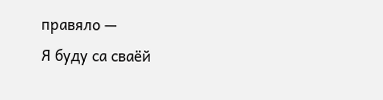правяло —
Я буду са сваёй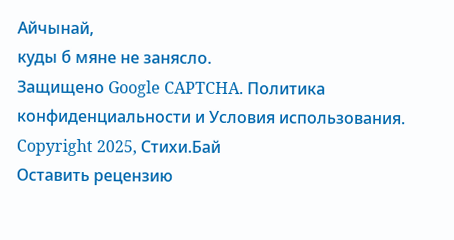Айчынай,
куды б мяне не занясло.
Защищено Google CAPTCHA. Политика конфиденциальности и Условия использования. Copyright 2025, Стихи.Бай
Оставить рецензию